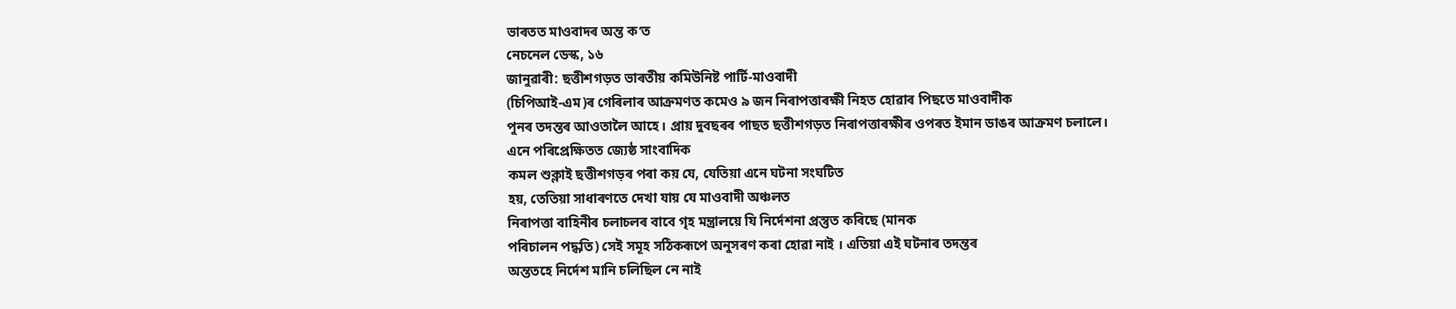ভাৰতত মাওবাদৰ অন্ত ক’ত
নেচনেল ডেস্ক, ১৬
জানুৱাৰী: ছত্তীশগড়ত ভাৰতীয় কমিউনিষ্ট পাৰ্টি-মাওবাদী
(চিপিআই-এম)ৰ গেৰিলাৰ আক্ৰমণত কমেও ৯ জন নিৰাপত্তাৰক্ষী নিহত হোৱাৰ পিছতে মাওবাদীক
পুনৰ তদন্তৰ আওতালৈ আহে। প্ৰায় দুবছৰৰ পাছত ছত্তীশগড়ত নিৰাপত্তাৰক্ষীৰ ওপৰত ইমান ডাঙৰ আক্ৰমণ চলালে।
এনে পৰিপ্ৰেক্ষিতত জ্যেষ্ঠ সাংবাদিক
কমল শুক্লাই ছত্তীশগড়ৰ পৰা কয় যে, যেতিয়া এনে ঘটনা সংঘটিত
হয়, তেতিয়া সাধাৰণতে দেখা যায় যে মাওবাদী অঞ্চলত
নিৰাপত্তা বাহিনীৰ চলাচলৰ বাবে গৃহ মন্ত্ৰালয়ে যি নিৰ্দেশনা প্ৰস্তুত কৰিছে (মানক
পৰিচালন পদ্ধতি) সেই সমূহ সঠিকৰূপে অনুসৰণ কৰা হোৱা নাই । এতিয়া এই ঘটনাৰ তদন্তৰ
অন্ততহে নিৰ্দেশ মানি চলিছিল নে নাই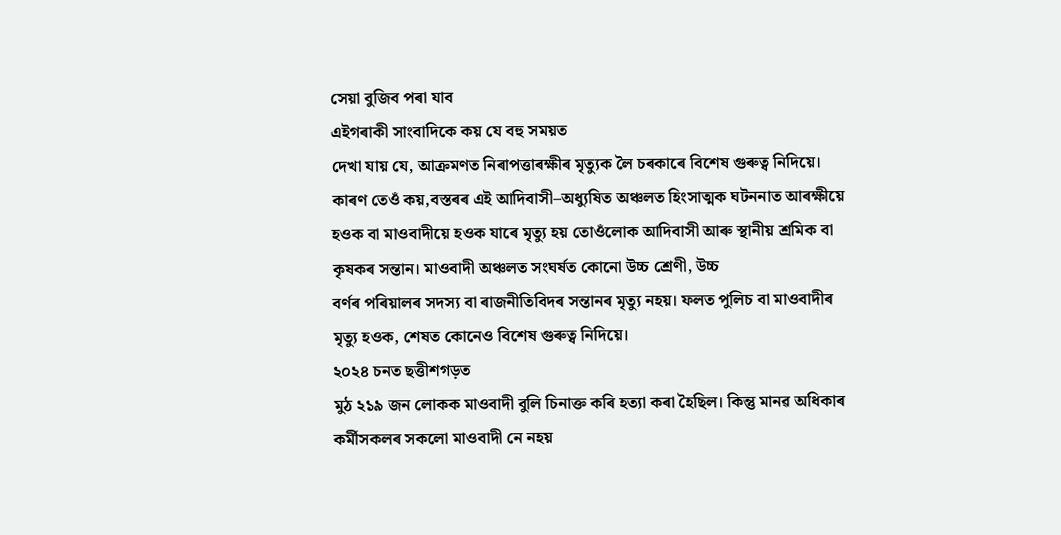সেয়া বুজিব পৰা যাব
এইগৰাকী সাংবাদিকে কয় যে বহু সময়ত
দেখা যায় যে, আক্ৰমণত নিৰাপত্তাৰক্ষীৰ মৃত্যুক লৈ চৰকাৰে বিশেষ গুৰুত্ব নিদিয়ে।
কাৰণ তেওঁ কয়,বস্তৰৰ এই আদিবাসী–অধ্যুষিত অঞ্চলত হিংসাত্মক ঘটননাত আৰক্ষীয়ে
হওক বা মাওবাদীয়ে হওক যাৰে মৃত্যু হয় তোওঁলোক আদিবাসী আৰু স্থানীয় শ্ৰমিক বা
কৃষকৰ সন্তান। মাওবাদী অঞ্চলত সংঘৰ্ষত কোনো উচ্চ শ্ৰেণী, উচ্চ
বৰ্ণৰ পৰিয়ালৰ সদস্য বা ৰাজনীতিবিদৰ সন্তানৰ মৃত্যু নহয়। ফলত পুলিচ বা মাওবাদীৰ
মৃত্যু হওক, শেষত কোনেও বিশেষ গুৰুত্ব নিদিয়ে।
২০২৪ চনত ছত্তীশগড়ত
মুঠ ২১৯ জন লোকক মাওবাদী বুলি চিনাক্ত কৰি হত্যা কৰা হৈছিল। কিন্তু মানৱ অধিকাৰ
কৰ্মীসকলৰ সকলো মাওবাদী নে নহয়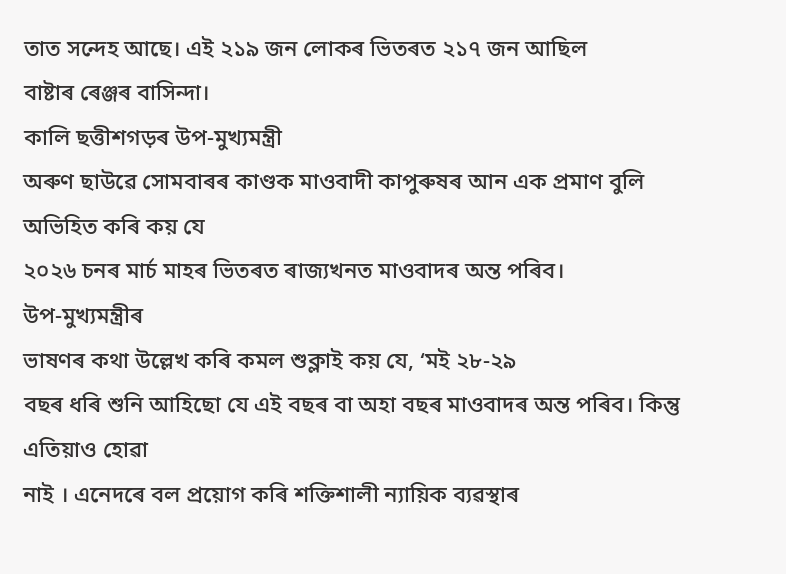তাত সন্দেহ আছে। এই ২১৯ জন লোকৰ ভিতৰত ২১৭ জন আছিল
বাষ্টাৰ ৰেঞ্জৰ বাসিন্দা।
কালি ছত্তীশগড়ৰ উপ-মুখ্যমন্ত্ৰী
অৰুণ ছাউৱে সোমবাৰৰ কাণ্ডক মাওবাদী কাপুৰুষৰ আন এক প্ৰমাণ বুলি অভিহিত কৰি কয় যে
২০২৬ চনৰ মাৰ্চ মাহৰ ভিতৰত ৰাজ্যখনত মাওবাদৰ অন্ত পৰিব।
উপ-মুখ্যমন্ত্ৰীৰ
ভাষণৰ কথা উল্লেখ কৰি কমল শুক্লাই কয় যে, ‘মই ২৮-২৯
বছৰ ধৰি শুনি আহিছো যে এই বছৰ বা অহা বছৰ মাওবাদৰ অন্ত পৰিব। কিন্তু এতিয়াও হোৱা
নাই । এনেদৰে বল প্ৰয়োগ কৰি শক্তিশালী ন্যায়িক ব্যৱস্থাৰ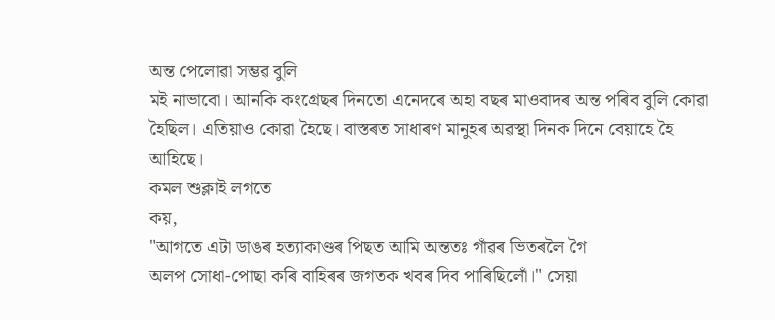অন্ত পেলোৱা সম্ভৱ বুলি
মই নাভাবো। আনকি কংগ্ৰেছৰ দিনতো এনেদৰে অহা বছৰ মাওবাদৰ অন্ত পৰিব বুলি কোৱা
হৈছিল। এতিয়াও কোৱা হৈছে। বাস্তৰত সাধাৰণ মানুহৰ অৱস্থা দিনক দিনে বেয়াহে হৈ
আহিছে।
কমল শুক্লাই লগতে
কয়,
"আগতে এটা ডাঙৰ হত্যাকাণ্ডৰ পিছত আমি অন্ততঃ গাঁৱৰ ভিতৰলৈ গৈ
অলপ সোধা-পোছা কৰি বাহিৰৰ জগতক খবৰ দিব পাৰিছিলোঁ।" সেয়া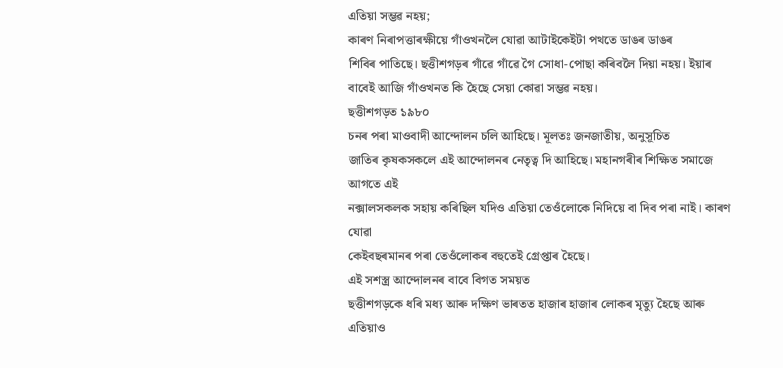এতিয়া সম্ভৱ নহয়;
কাৰণ নিৰাপত্তাৰক্ষীয়ে গাঁওখনলৈ যোৱা আটাইকেইটা পথতে ডাঙৰ ডাঙৰ
শিবিৰ পাতিছে। ছত্তীশগড়ৰ গাঁৱে গাঁৱে গৈ সোধা-পোছা কৰিবলৈ দিয়া নহয়। ইয়াৰ
বাবেই আজি গাঁওখনত কি হৈছে সেয়া কোৱা সম্ভৱ নহয়।
ছত্তীশগড়ত ১৯৮০
চনৰ পৰা মাওবাদী আন্দোলন চলি আহিছে। মূলতঃ জনজাতীয়, অনুসূচিত
জাতিৰ কৃষকসকলে এই আন্দোলনৰ নেতৃত্ব দি আহিছে। মহানগৰীৰ শিক্ষিত সমাজে আগতে এই
নক্সালসকলক সহায় কৰিছিল যদিও এতিয়া তেওঁলোকে নিদিয়ে বা দিব পৰা নাই। কাৰণ যোৱা
কেইবছৰমানৰ পৰা তেওঁলোকৰ বহুতেই গ্ৰেপ্তাৰ হৈছে।
এই সশস্ত্ৰ আন্দোলনৰ বাবে বিগত সময়ত
ছত্তীশগড়কে ধৰি মধ্য আৰু দক্ষিণ ভাৰতত হাজাৰ হাজাৰ লোকৰ মৃত্যু হৈছে আৰু এতিয়াও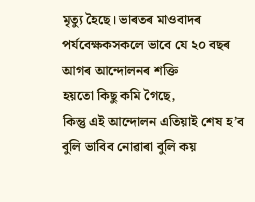মৃত্যু হৈছে। ভাৰতৰ মাওবাদৰ পৰ্যবেক্ষকসকলে ভাবে যে ২০ বছৰ আগৰ আন্দোলনৰ শক্তি
হয়তো কিছু কমি গৈছে,
কিন্তু এই আন্দোলন এতিয়াই শেষ হ’ব বুলি ভাবিব নোৱাৰা বুলি কয়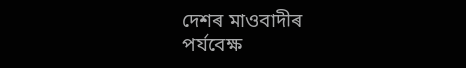দেশৰ মাওবাদীৰ
পর্যবেক্ষ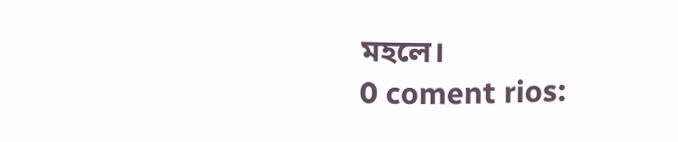মহলে।
0 coment rios: